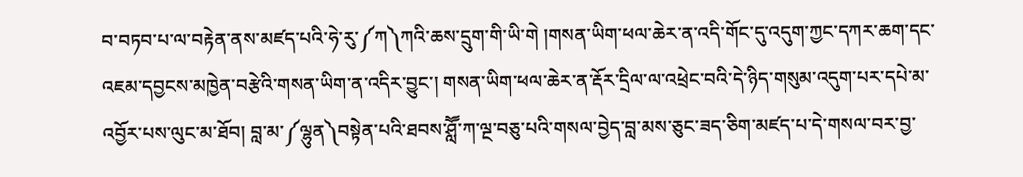བ་བཏབ་པ་ལ་བརྟེན་ནས་མཛད་པའི་ཧེ་རུ་༼ཀ༽ཀའི་ཆས་དྲུག་གི་ཡི་གེ །གསན་ཡིག་ཕལ་ཆེར་ན་འདི་གོང་དུ་འདུག་ཀྱང་དཀར་ཆག་དང་འཇམ་དབྱངས་མཁྱེན་བརྩེའི་གསན་ཡིག་ན་འདིར་བྱུང་། གསན་ཡིག་ཕལ་ཆེར་ན་རྡོར་དྲིལ་ལ་འཕྲེང་བའི་དེ་ཉིད་གསུམ་འདུག་པར་དཔེ་མ་འབྱོར་པས་ལུང་མ་ཐོབ། བླ་མ་༼ལྷུན༽བསྟེན་པའི་ཐབས་ཤླཽ་ཀ་ལྔ་བཅུ་པའི་གསལ་བྱེད་བླ་མས་ཅུང་ཟད་ཅིག་མཛད་པ་དེ་གསལ་བར་བྱ་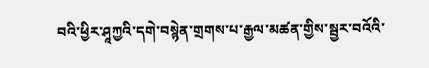བའི་ཕྱིར་ཤཱཀྱའི་དགེ་བསྙེན་གྲགས་པ་རྒྱལ་མཚན་གྱིས་སྦྱར་བའོའི་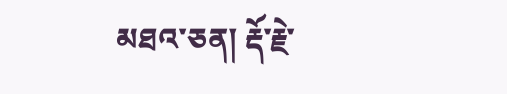མཐའ་ཅན། རྡོ་རྗེ་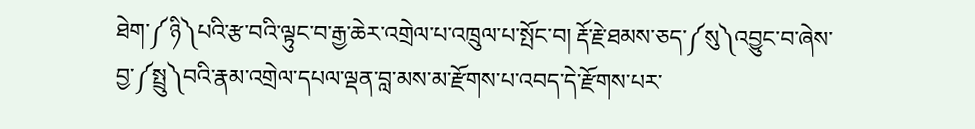ཐེག་༼ཉི༽པའི་རྩ་བའི་ལྟུང་བ་རྒྱ་ཆེར་འགྲེལ་པ་འཁྲུལ་པ་སྤོང་བ། རྡོ་རྗེ་ཐམས་ཅད་༼སུ༽འབྱུང་བ་ཞེས་བྱ་༼སྤྲུ༽བའི་རྣམ་འགྲེལ་དཔལ་ལྡན་བླ་མས་མ་རྫོགས་པ་འབད་དེ་རྫོགས་པར་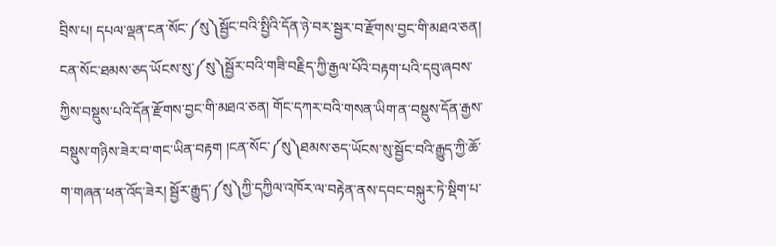བྲིས་པ། དཔལ་ལྡན་ངན་སོང་༼སུ༽སྦྱོང་བའི་སྤྱིའི་དོན་ཉེ་བར་སྦྱར་བ་རྫོགས་བྱང་གི་མཐའ་ཅན། ངན་སོང་ཐམས་ཅད་ཡོངས་སུ་༼སུ༽སྦྱོར་བའི་གཟི་བརྗིད་ཀྱི་རྒྱལ་པོའི་བརྟག་པའི་དབུ་ཞབས་ཀྱིས་བསྡུས་པའི་དོན་རྫོགས་བྱང་གི་མཐའ་ཅན། གོང་དཀར་བའི་གསན་ཡིག་ན་བསྡུས་དོན་རྒྱས་བསྡུས་གཉིས་ཟེར་བ་གང་ཡིན་བརྟག །ངན་སོང་༼སུ༽ཐམས་ཅད་ཡོངས་སུ་སྦྱོང་བའི་རྒྱུད་ཀྱི་ཆོ་ག་གཞན་ཕན་འོད་ཟེར། སྦྱོར་རྒྱུད་༼སུ༽ཀྱི་དཀྱིལ་འཁོར་ལ་བརྟེན་ནས་དབང་བསྐུར་ཏེ་སྡིག་པ་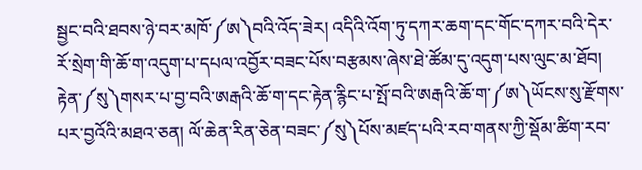སྦྱང་བའི་ཐབས་ཉེ་བར་མཁོ་༼ཨ༽བའི་འོད་ཟེར། འདིའི་འོག་ཏུ་དཀར་ཆག་དང་གོང་དཀར་བའི་དེར་རོ་སྲེག་གི་ཆོ་ག་འདུག་པ་དཔལ་འབྱོར་བཟང་པོས་བརྩམས་ཞེས་ཐེ་ཚོམ་དུ་འདུག་པས་ལུང་མ་ཐོབ། རྟེན་༼སུ༽གསར་པ་བྱ་བའི་ཨརྒའི་ཆོ་ག་དང་རྟེན་རྙིང་པ་སྤོ་བའི་ཨརྒའི་ཆོ་ག་༼ཨ༽ཡོངས་སུ་རྫོགས་པར་བྱའོའི་མཐའ་ཅན། ལོ་ཆེན་རིན་ཅེན་བཟང་༼སུ༽པོས་མཛད་པའི་རབ་གནས་ཀྱི་སྡོམ་ཚིག་རབ་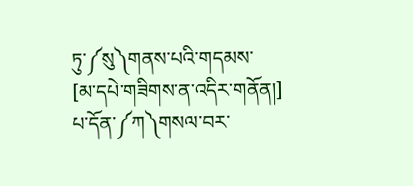ཏུ་༼སུ༽གནས་པའི་གདམས་
[མ་དཔེ་གཟིགས་ན་འདིར་གནོན།]
པ་དོན་༼ཀ༽གསལ་བར་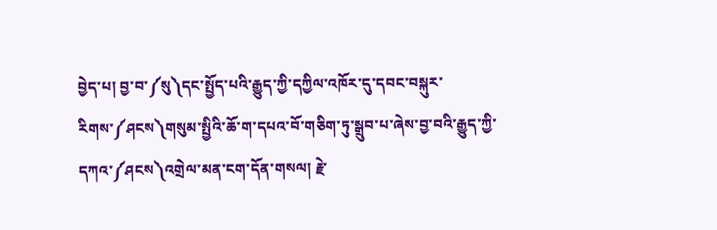བྱེད་པ། བྱ་བ་༼སུ༽དང་སྤྱོད་པའི་རྒྱུད་ཀྱི་དཀྱིལ་འཁོར་དུ་དབང་བསྐུར་རིགས་༼ཤངས༽གསུམ་སྤྱིའི་ཆོ་ག་དཔའ་བོ་གཅིག་ཏུ་སྒྲུབ་པ་ཞེས་བྱ་བའི་རྒྱུད་ཀྱི་དཀའ་༼ཤངས༽འགྲེལ་མན་ངག་དོན་གསལ། རྗེ་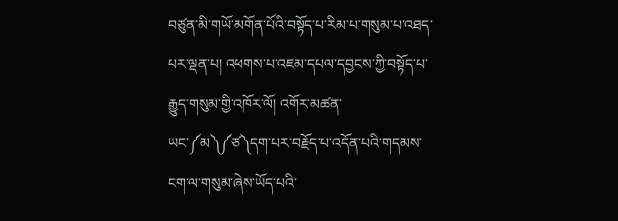བཙུན་མི་གཡོ་མགོན་པོའི་བསྟོད་པ་རིམ་པ་གསུམ་པ་འཐད་པར་ལྡན་པ། འཕགས་པ་འཇམ་དཔལ་དབྱངས་ཀྱི་བསྟོད་པ་རྒྱུད་གསུམ་གྱི་འཁོར་ལོ། འགོར་མཚན་ཡང་༼མ༽༼ཙ༽དག་པར་བརྗོད་པ་འདོན་པའི་གདམས་ངག་ལ་གསུམ་ཞེས་ཡོད་པའི་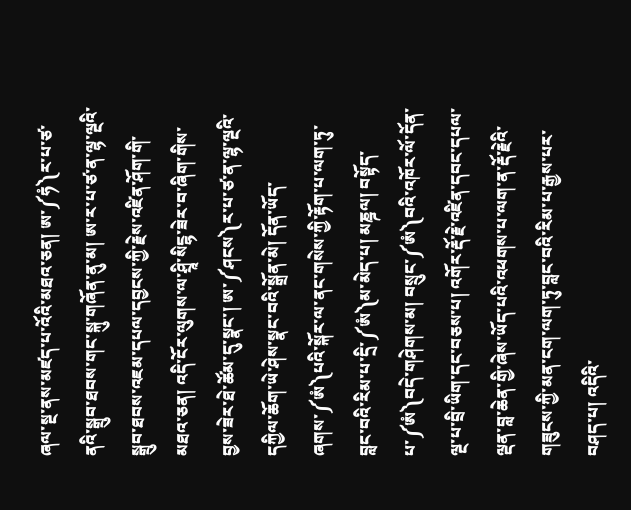ཞལ་སྔ་ནས་མཛད་པ་འོའི་མཐའ་ཅན། ཨ་༼ཧཾ༽ར་པ་ཙ་ནའི་སྒྲུབ་ཐབས་གང་སྐུ་གཞོན་ནུ་མ། ཨ་ར་པ་ཙ་ན་ལྷ་ལྔའི་སྒྲུབ་ཐབས་འཇམ་དཔལ་དབྱངས་ཀྱི་རྗེས་འཛིན་ཤོག་གི་མཐའ་ཅན། འདི་ངོར་ལུགས་ལ་ཤྲཱི་སིངྷ་ཟེར་བ་ཞིག་གིས་བྱས་ཟེར་ཐེ་ཚོམ་དུ་སྣང་། ཨ་༼ཤངས༽ར་པ་ཙ་ན་ལྷ་ལྔའི་དཀྱིལ་ཆོག་ཡེ་ཤེས་སྣང་བའི་སྒྲོན་མེ། དོན་ཡོད་ཞགས་༼ཨཾ༽པའི་སྐོར་ལ་ནང་གསེས་ཀྱི་རྟོག་པ་ལག་ཏུ་བླང་བའི་རིམ་པ་དྲི་༼ཨཾ༽མ་མེད་པ། མཎྜལ། བསྟོད་པ་༼ཨཾ༽བདེ་གཤེགས་མ། བསྲུང་༼ཨཾ༽བའི་འཁོར་ལོ་དོན་ལྔ་པ་བྲི་ཡིག་དང་བཅས་པ། འགོར་རྡོ་རྗེ་འཛིན་དབང་དཔལ་ལྡན་བླ་ཆེན་གྱི་ཞེས་ཡོད་པའི་འཕགས་པ་ལག་ན་རྡོ་རྗེའི་གཟུངས་ཀྱི་མན་ངག་ལག་ཏུ་བླང་བའི་རིམ་པ་རྒྱས་པར་བཤད་པ། འདིའི་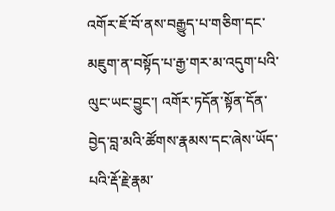འགོར་ཇོ་བོ་ནས་བརྒྱུད་པ་གཅིག་དང་མཇུག་ན་བསྟོད་པ་རྒྱ་གར་མ་འདུག་པའི་ལུང་ཡང་བྱུང་། འགོར་ཏདོན་སྟོན་དོན་བྱེད་བླ་མའི་ཚོགས་རྣམས་དང་ཞེས་ཡོད་པའི་རྡོ་རྗེ་རྣམ་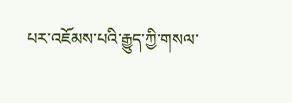པར་འཇོམས་པའི་རྒྱུད་ཀྱི་གསལ་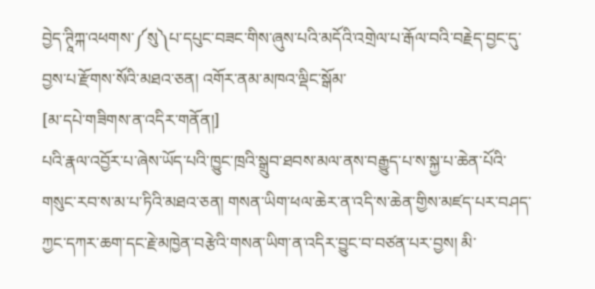བྱེད་ཊཱིཀྐ་འཕགས་༼སུ༽པ་དཔུང་བཟང་གིས་ཞུས་པའི་མདོའི་འགྲེལ་པ་རྒོལ་བའི་བརྗེད་བྱང་དུ་བྱས་པ་རྫོགས་སོའི་མཐའ་ཅན། འགོར་ནམ་མཁའ་ལྡིང་སྒོམ་
[མ་དཔེ་གཟིགས་ན་འདིར་གནོན།]
པའི་རྣལ་འབྱོར་པ་ཞེས་ཡོད་པའི་ཁྱུང་ཁྲའི་སྒྲུབ་ཐབས་མལ་ནས་བརྒྱུད་པ་ས་སྐྱ་པ་ཆེན་པོའི་གསུང་རབ་ས་མ་པ་ཏིའི་མཐའ་ཅན། གསན་ཡིག་ཕལ་ཆེར་ན་འདི་ས་ཆེན་གྱིས་མཛད་པར་བཤད་ཀྱང་དཀར་ཆག་དང་རྗེ་མཁྱེན་བརྩེའི་གསན་ཡིག་ན་འདིར་བྱུང་བ་བཙན་པར་བྱས། མི་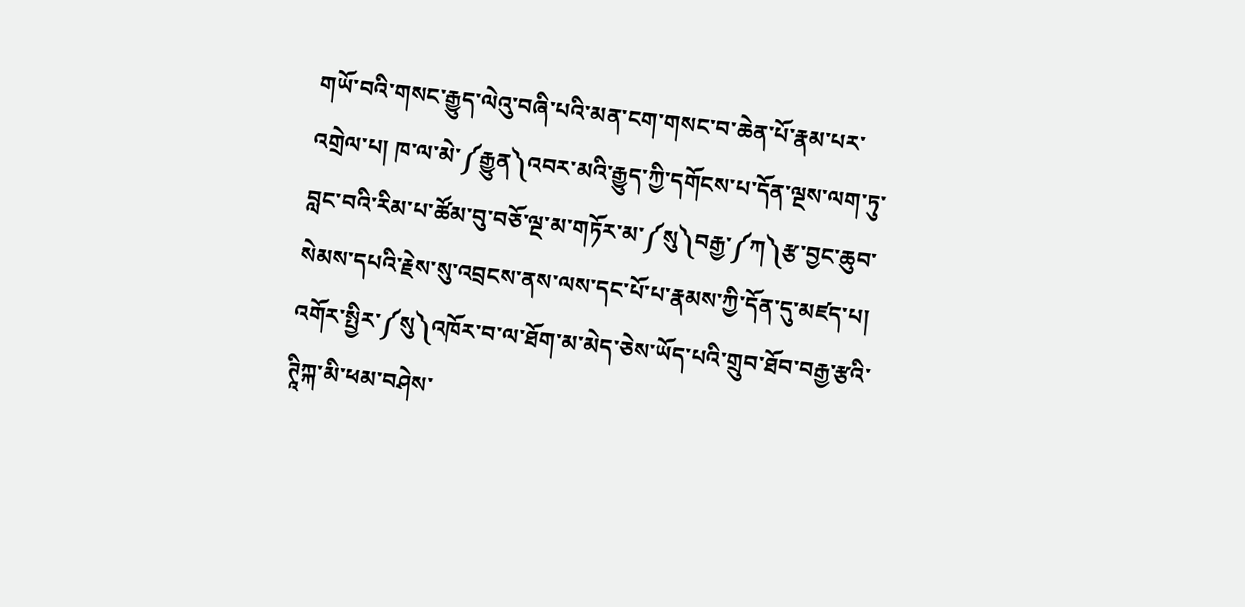གཡོ་བའི་གསང་རྒྱུད་ལེའུ་བཞི་པའི་མན་ངག་གསང་བ་ཆེན་པོ་རྣམ་པར་འགྲེལ་པ། ཁ་ལ་མེ་༼རྒྱུན༽འབར་མའི་རྒྱུད་ཀྱི་དགོངས་པ་དོན་ལྔས་ལག་ཏུ་བླང་བའི་རིམ་པ་ཚོམ་བུ་བཅོ་ལྔ་མ་གཏོར་མ་༼སུ༽བརྒྱ་༼ཀ༽རྩ་བྱང་ཆུབ་སེམས་དཔའི་རྗེས་སུ་འབྲངས་ནས་ལས་དང་པོ་པ་རྣམས་ཀྱི་དོན་དུ་མཛད་པ། འགོར་སྤྱིར་༼སུ༽འཁོར་བ་ལ་ཐོག་མ་མེད་ཅེས་ཡོད་པའི་གྲུབ་ཐོབ་བརྒྱ་རྩའི་ཊཱིཀྐ་མི་ཕམ་བཤེས་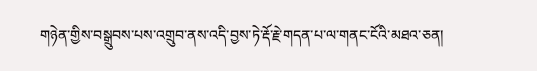གཉེན་གྱིས་བསྒྲུབས་པས་འགྲུབ་ནས་འདི་བྱས་ཏེ་རྡོ་རྗེ་གདན་པ་ལ་གནང་ངོའི་མཐའ་ཅན།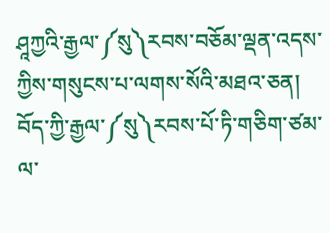ཤཱཀྱའི་རྒྱལ་༼སུ༽རབས་བཅོམ་ལྡན་འདས་ཀྱིས་གསུངས་པ་ལགས་སོའི་མཐའ་ཅན། བོད་ཀྱི་རྒྱལ་༼སུ༽རབས་པོ་ཏི་གཅིག་ཙམ་ལ་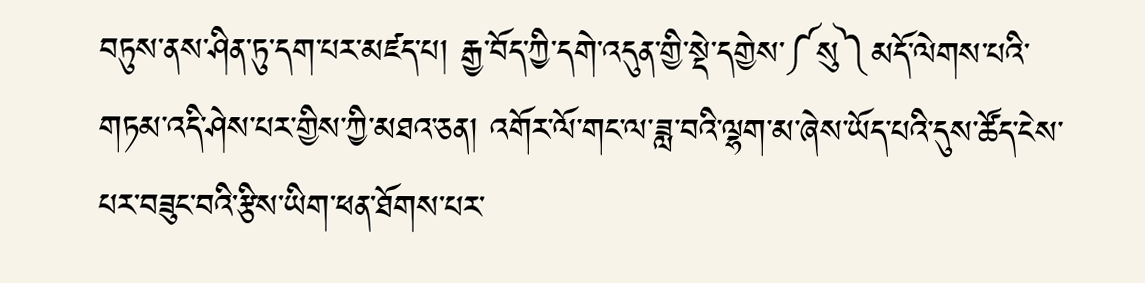བཏུས་ནས་ཤིན་ཏུ་དག་པར་མཛད་པ། རྒྱ་བོད་ཀྱི་དགེ་འདུན་གྱི་སྡེ་དགྱེས་༼སུ༽མདོ་ལེགས་པའི་གཏམ་འདི་ཤེས་པར་གྱིས་ཀྱི་མཐའ་ཅན། འགོར་ལོ་གང་ལ་ཟླ་བའི་ལྷག་མ་ཞེས་ཡོད་པའི་དུས་ཚོད་ངེས་པར་བཟུང་བའི་རྩིས་ཡིག་ཕན་ཐོགས་པར་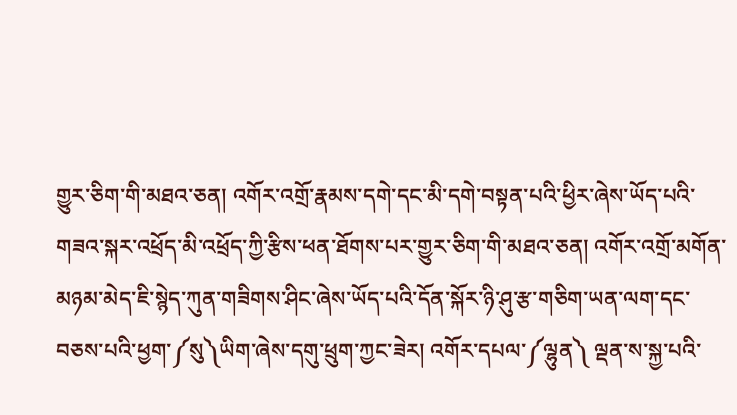གྱུར་ཅིག་གི་མཐའ་ཅན། འགོར་འགྲོ་རྣམས་དགེ་དང་མི་དགེ་བསྟན་པའི་ཕྱིར་ཞེས་ཡོད་པའི་གཟའ་སྐར་འཕྲོད་མི་འཕྲོད་ཀྱི་རྩིས་ཕན་ཐོགས་པར་གྱུར་ཅིག་གི་མཐའ་ཅན། འགོར་འགྲོ་མགོན་མཉམ་མེད་ཇི་སྙེད་ཀུན་གཟིགས་ཤིང་ཞེས་ཡོད་པའི་དོན་སྐོར་ཉི་ཤུ་རྩ་གཅིག་ཡན་ལག་དང་བཅས་པའི་ཕྱག་༼སུ༽ཡིག་ཞེས་དགུ་ཕྲུག་ཀྱང་ཟེར། འགོར་དཔལ་༼ལྷུན༽ ལྡན་ས་སྐྱ་པའི་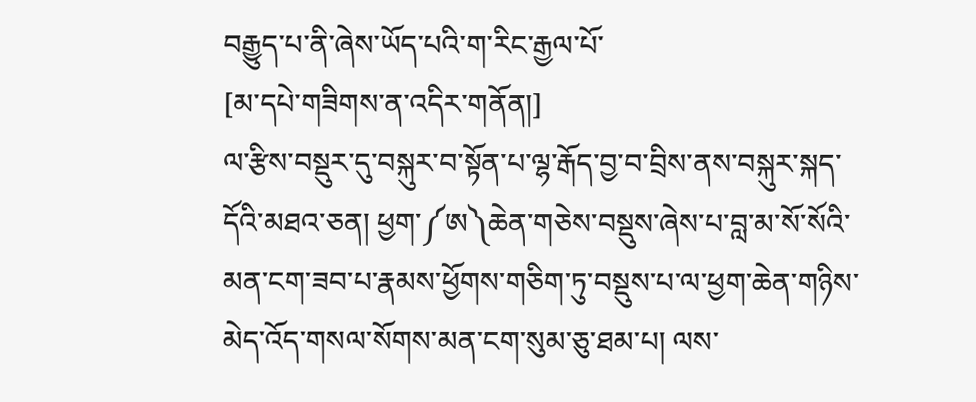བརྒྱུད་པ་ནི་ཞེས་ཡོད་པའི་ག་རིང་རྒྱལ་པོ་
[མ་དཔེ་གཟིགས་ན་འདིར་གནོན།]
ལ་རྩིས་བསྡུར་དུ་བསྐུར་བ་སྟོན་པ་ལྷ་རྒོད་བྱ་བ་བྲིས་ནས་བསྐུར་སྐད་དོའི་མཐའ་ཅན། ཕྱག་༼ཨ༽ཆེན་གཅེས་བསྡུས་ཞེས་པ་བླ་མ་སོ་སོའི་མན་ངག་ཟབ་པ་རྣམས་ཕྱོགས་གཅིག་ཏུ་བསྡུས་པ་ལ་ཕྱག་ཆེན་གཉིས་མེད་འོད་གསལ་སོགས་མན་ངག་སུམ་ཅུ་ཐམ་པ། ལས་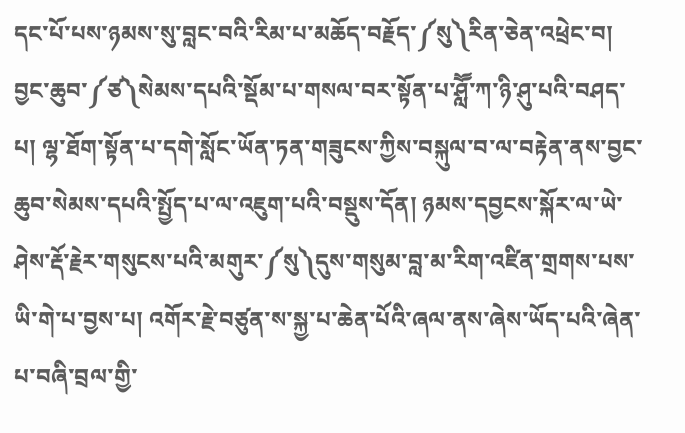དང་པོ་པས་ཉམས་སུ་བླང་བའི་རིམ་པ་མཆོད་བརྗོད་༼སུ༽རིན་ཅེན་འཕྲེང་བ། བྱང་ཆུབ་༼ཙ༽སེམས་དཔའི་སྡོམ་པ་གསལ་བར་སྟོན་པ་ཤླཽ་ཀ་ཉི་ཤུ་པའི་བཤད་པ། ལྷ་ཐོག་སྟོན་པ་དགེ་སློང་ཡོན་ཏན་གཟུངས་ཀྱིས་བསྐུལ་བ་ལ་བརྟེན་ནས་བྱང་ཆུབ་སེམས་དཔའི་སྤྱོད་པ་ལ་འཇུག་པའི་བསྡུས་དོན། ཉམས་དབྱངས་སྐོར་ལ་ཡེ་ཤེས་རྡོ་རྗེར་གསུངས་པའི་མགུར་༼སུ༽དུས་གསུམ་བླ་མ་རིག་འཛིན་གྲགས་པས་ཡི་གེ་པ་བྱས་པ། འགོར་རྗེ་བཙུན་ས་སྐྱ་པ་ཆེན་པོའི་ཞལ་ནས་ཞེས་ཡོད་པའི་ཞེན་པ་བཞི་བྲལ་གྱི་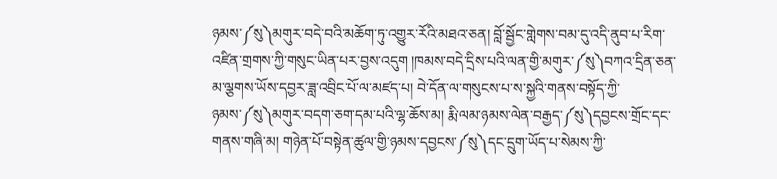ཉམས་༼སུ༽མགུར་བདེ་བའི་མཆོག་ཏུ་འགྱུར་རོའི་མཐའ་ཅན། བློ་སྦྱོང་གླེགས་བམ་དུ་འདི་ནུབ་པ་རིག་འཛིན་གྲགས་ཀྱི་གསུང་ཡིན་པར་བྱས་འདུག །ཁམས་བདེ་དྲིས་པའི་ལན་གྱི་མགུར་༼སུ༽བཀའ་དྲིན་ཅན་མ་ལྕགས་ཡོས་དབྱར་ཟླ་འབྲིང་པོ་ལ་མཛད་པ། བེ་དོན་ལ་གསུངས་པ་ས་སྐྱའི་གནས་བསྟོད་ཀྱི་ཉམས་༼སུ༽མགུར་བདག་ཅག་དམ་པའི་ལྷ་ཆོས་མ། རྨི་ལམ་ཉམས་ལེན་བརྒྱད་༼སུ༽དབྱངས་གྲོང་དང་གནས་གཞི་མ། གཉེན་པོ་བསྟེན་ཚུལ་གྱི་ཉམས་དབྱངས་༼སུ༽དང་དྲུག་ཡོད་པ་སེམས་ཀྱི་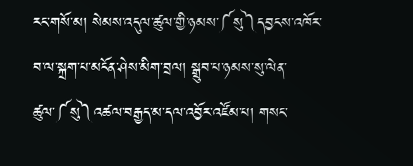རང་གསོ་མ། སེམས་འདུལ་ཚུལ་གྱི་ཉམས་༼སུ༽དབྱངས་འཁོར་བ་ལ་སྐྲག་པ་མངོན་ཤེས་མིག་བྲལ། སྒྲུབ་པ་ཉམས་སུ་ལེན་ཚུལ་༼སུ༽འཚལ་བརྒྱད་མ་དལ་འབྱོར་འཛོམ་པ། གསང་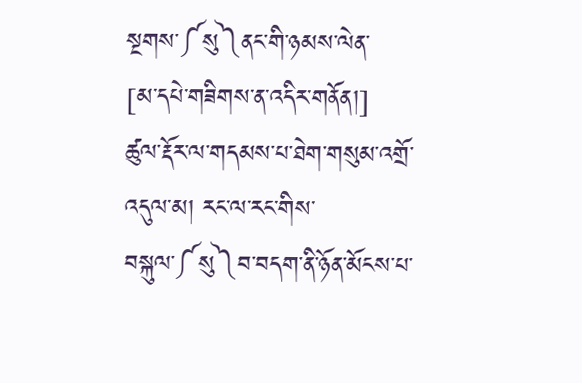སྔགས་༼སུ༽ནང་གི་ཉམས་ལེན་
[མ་དཔེ་གཟིགས་ན་འདིར་གནོན།]
ཚུལ་རྡོར་ལ་གདམས་པ་ཐེག་གསུམ་འགྲོ་འདུལ་མ། རང་ལ་རང་གིས་བསྐུལ་༼སུ༽བ་བདག་ནི་ཉོན་མོངས་པ་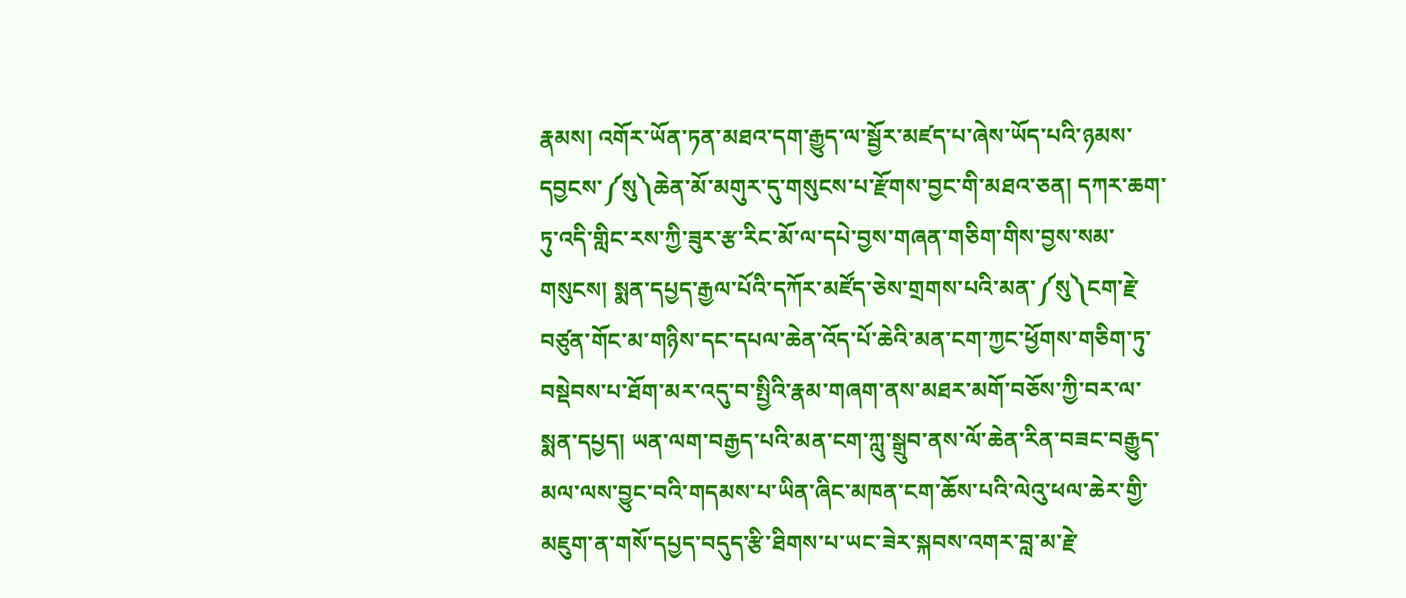རྣམས། འགོར་ཡོན་ཏན་མཐའ་དག་རྒྱུད་ལ་སྦྱོར་མཛད་པ་ཞེས་ཡོད་པའི་ཉམས་དབྱངས་༼སུ༽ཆེན་མོ་མགུར་དུ་གསུངས་པ་རྫོགས་བྱང་གི་མཐའ་ཅན། དཀར་ཆག་ཏུ་འདི་གླིང་རས་ཀྱི་ཟུར་རྩ་རིང་མོ་ལ་དཔེ་བྱས་གཞན་གཅིག་གིས་བྱས་སམ་གསུངས། སྨན་དཔྱད་རྒྱལ་པོའི་དཀོར་མཛོད་ཅེས་གྲགས་པའི་མན་༼སུ༽ངག་རྗེ་བཙུན་གོང་མ་གཉིས་དང་དཔལ་ཆེན་འོད་པོ་ཆེའི་མན་ངག་ཀྱང་ཕྱོགས་གཅིག་ཏུ་བསྡེབས་པ་ཐོག་མར་འདུ་བ་སྤྱིའི་རྣམ་གཞག་ནས་མཐར་མགོ་བཅོས་ཀྱི་བར་ལ་སྨན་དཔྱད། ཡན་ལག་བརྒྱད་པའི་མན་ངག་ཀླུ་སྒྲུབ་ནས་ལོ་ཆེན་རིན་བཟང་བརྒྱུད་མལ་ལས་བྱུང་བའི་གདམས་པ་ཡིན་ཞིང་མཁན་ངག་ཆོས་པའི་ལེའུ་ཕལ་ཆེར་གྱི་མཇུག་ན་གསོ་དཔྱད་བདུད་རྩི་ཐིགས་པ་ཡང་ཟེར་སྐབས་འགར་བླ་མ་རྗེ་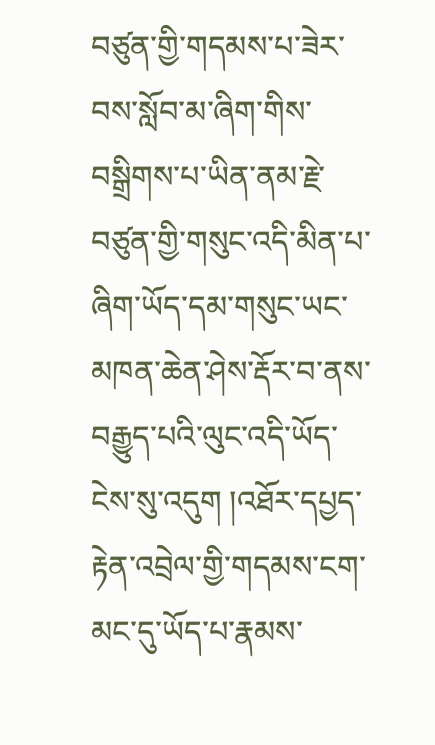བཙུན་གྱི་གདམས་པ་ཟེར་བས་སློབ་མ་ཞིག་གིས་བསྒྲིགས་པ་ཡིན་ནམ་རྗེ་བཙུན་གྱི་གསུང་འདི་མིན་པ་ཞིག་ཡོད་དམ་གསུང་ཡང་མཁན་ཆེན་ཤེས་རྡོར་བ་ནས་བརྒྱུད་པའི་ལུང་འདི་ཡོད་ངེས་སུ་འདུག །འཐོར་དཔྱད་རྟེན་འབྲེལ་གྱི་གདམས་ངག་མང་དུ་ཡོད་པ་རྣམས་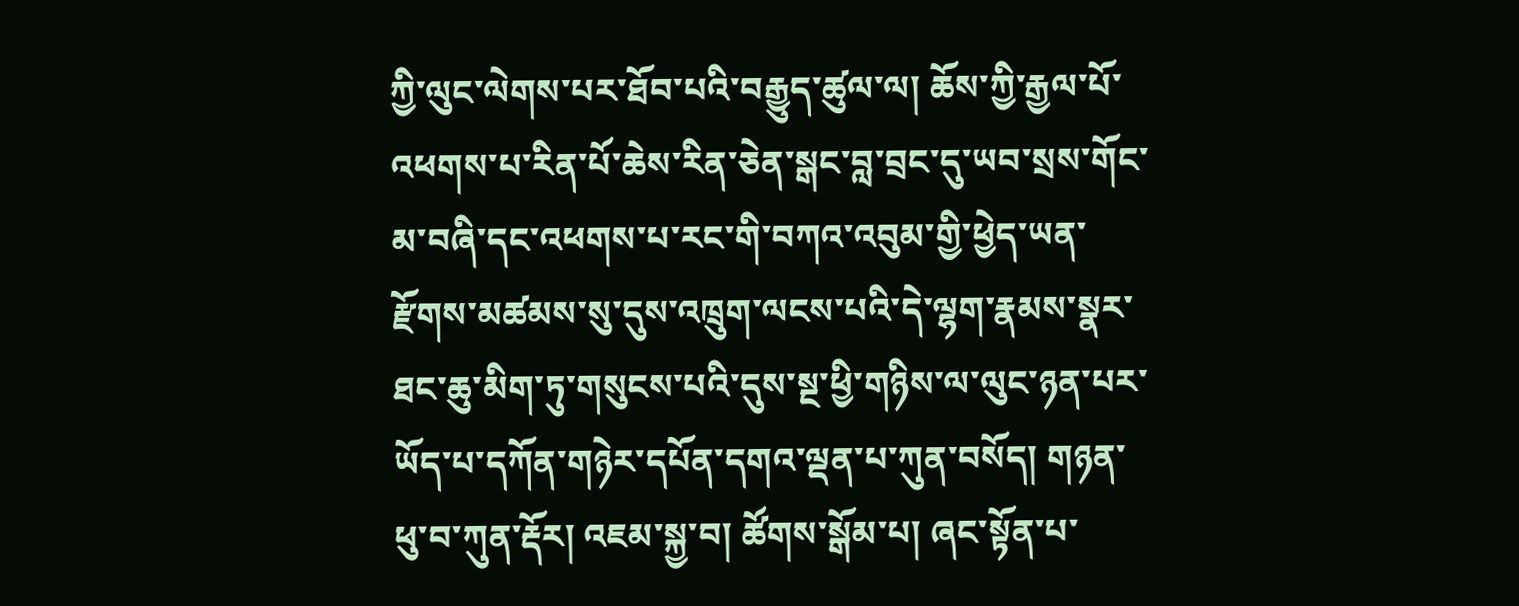ཀྱི་ལུང་ལེགས་པར་ཐོབ་པའི་བརྒྱུད་ཚུལ་ལ། ཆོས་ཀྱི་རྒྱལ་པོ་འཕགས་པ་རིན་པོ་ཆེས་རིན་ཅེན་སྒང་བླ་བྲང་དུ་ཡབ་སྲས་གོང་མ་བཞི་དང་འཕགས་པ་རང་གི་བཀའ་འབུམ་གྱི་ཕྱེད་ཡན་རྫོགས་མཚམས་སུ་དུས་འཁྲུག་ལངས་པའི་དེ་ལྷག་རྣམས་སྣར་ཐང་ཆུ་མིག་ཏུ་གསུངས་པའི་དུས་སྔ་ཕྱི་གཉིས་ལ་ལུང་ཉན་པར་ཡོད་པ་དཀོན་གཉེར་དཔོན་དགའ་ལྡན་པ་ཀུན་བསོད། གཉན་ཕུ་བ་ཀུན་རྡོར། འཇམ་སྐྱ་བ། ཚོགས་སྒོམ་པ། ཞང་སྟོན་པ་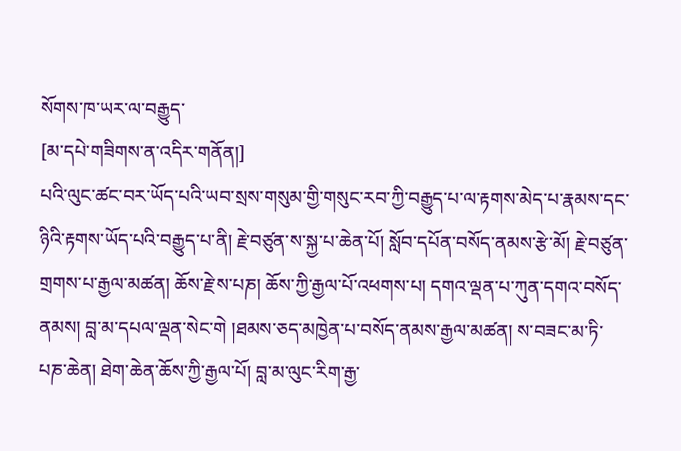སོགས་ཁ་ཡར་ལ་བརྒྱུད་
[མ་དཔེ་གཟིགས་ན་འདིར་གནོན།]
པའི་ལུང་ཚང་བར་ཡོད་པའི་ཡབ་སྲས་གསུམ་གྱི་གསུང་རབ་ཀྱི་བརྒྱུད་པ་ལ་རྟགས་མེད་པ་རྣམས་དང་ཉིའི་རྟགས་ཡོད་པའི་བརྒྱུད་པ་ནི། རྗེ་བཙུན་ས་སྐྱ་པ་ཆེན་པོ། སློབ་དཔོན་བསོད་ནམས་རྩེ་མོ། རྗེ་བཙུན་གྲགས་པ་རྒྱལ་མཚན། ཆོས་རྗེ་ས་པཎ། ཆོས་ཀྱི་རྒྱལ་པོ་འཕགས་པ། དགའ་ལྡན་པ་ཀུན་དགའ་བསོད་ནམས། བླ་མ་དཔལ་ལྡན་སེང་གེ །ཐམས་ཅད་མཁྱེན་པ་བསོད་ནམས་རྒྱལ་མཚན། ས་བཟང་མ་ཏི་པཎ་ཆེན། ཐེག་ཆེན་ཆོས་ཀྱི་རྒྱལ་པོ། བླ་མ་ལུང་རིག་རྒྱ་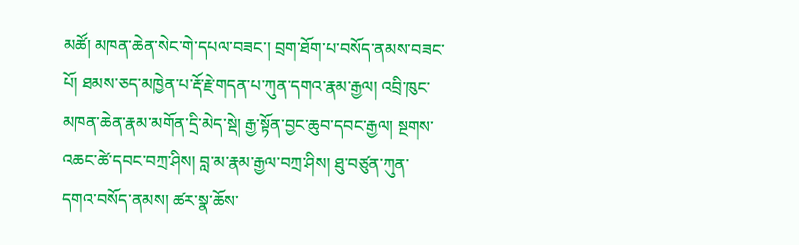མཚོ། མཁན་ཆེན་སེང་གེ་དཔལ་བཟང་། བྲག་ཐོག་པ་བསོད་ནམས་བཟང་པོ། ཐམས་ཅད་མཁྱེན་པ་རྡོ་རྗེ་གདན་པ་ཀུན་དགའ་རྣམ་རྒྱལ། འབྲི་ཁུང་མཁན་ཆེན་རྣམ་མགོན་དྲི་མེད་སྡེ། རྒྱ་སྟོན་བྱང་ཆུབ་དབང་རྒྱལ། སྔགས་འཆང་ཚེ་དབང་བཀྲ་ཤིས། བླ་མ་རྣམ་རྒྱལ་བཀྲ་ཤིས། ཐུ་བཙུན་ཀུན་དགའ་བསོད་ནམས། ཚར་སྣ་ཆོས་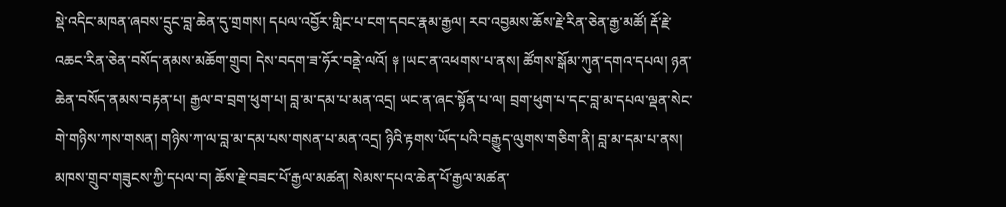སྡེ་འདིང་མཁན་ཞབས་དྲུང་བླ་ཆེན་དུ་གྲགས། དཔལ་འབྱོར་གླིང་པ་ངག་དབང་རྣམ་རྒྱལ། རབ་འབྱམས་ཆོས་རྗེ་རིན་ཅེན་རྒྱ་མཚོ། རྡོ་རྗེ་འཆང་རིན་ཅེན་བསོད་ནམས་མཆོག་གྲུབ། དེས་བདག་ཟ་ཧོར་བནྡེ་ལའོ། ༈ །ཡང་ན་འཕགས་པ་ནས། ཚོགས་སྒོམ་ཀུན་དགའ་དཔལ། ཉན་ཆེན་བསོད་ནམས་བརྟན་པ། རྒྱལ་བ་བྲག་ཕུག་པ། བླ་མ་དམ་པ་མན་འདྲ། ཡང་ན་ཞང་སྟོན་པ་ལ། བྲག་ཕུག་པ་དང་བླ་མ་དཔལ་ལྡན་སེང་གེ་གཉིས་ཀས་གསན། གཉིས་ཀ་ལ་བླ་མ་དམ་པས་གསན་པ་མན་འདྲ། ཉིའི་རྟགས་ཡོད་པའི་བརྒྱུད་ལུགས་གཅིག་ནི། བླ་མ་དམ་པ་ནས། མཁས་གྲུབ་གཟུངས་ཀྱི་དཔལ་བ། ཆོས་རྗེ་བཟང་པོ་རྒྱལ་མཚན། སེམས་དཔའ་ཆེན་པོ་རྒྱལ་མཚན་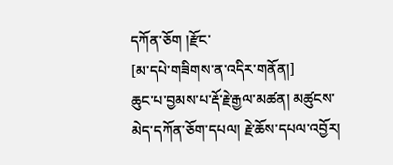དཀོན་ཅོག །རྫོང་
[མ་དཔེ་གཟིགས་ན་འདིར་གནོན།]
ཆུང་པ་བྱམས་པ་རྡོ་རྗེ་རྒྱལ་མཚན། མཚུངས་མེད་དཀོན་ཅོག་དཔལ། རྗེ་ཆོས་དཔལ་འབྱོར།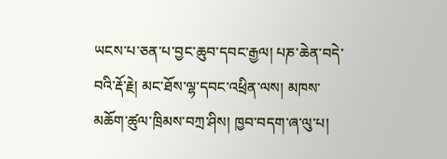ཡངས་པ་ཅན་པ་བྱང་ཆུབ་དབང་རྒྱལ། པཎ་ཆེན་བདེ་བའི་རྡོ་རྗེ། མང་ཐོས་ལྷ་དབང་འཕྲིན་ལས། མཁས་མཆོག་ཚུལ་ཁྲིམས་བཀྲ་ཤིས། ཁྱབ་བདག་ཞ་ལུ་པ།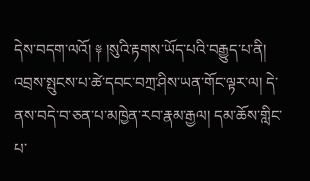དེས་བདག་ལའོ། ༈ །སུའི་རྟགས་ཡོད་པའི་བརྒྱུད་པ་ནི། འབྲས་སྤུངས་པ་ཚེ་དབང་བཀྲ་ཤིས་ཡན་གོང་ལྟར་ལ། དེ་ནས་བདེ་བ་ཅན་པ་མཁྱེན་རབ་རྣམ་རྒྱལ། དམ་ཆོས་གླིང་པ་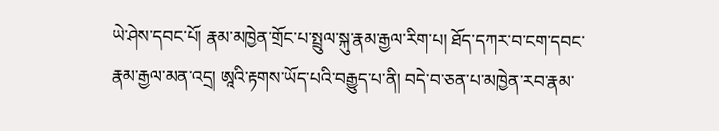ཡེ་ཤེས་དབང་པོ། རྣམ་མཁྱེན་གྲོང་པ་སྤྲུལ་སྐུ་རྣམ་རྒྱལ་རིག་པ། ཐོད་དཀར་བ་ངག་དབང་རྣམ་རྒྱལ་མན་འདྲ། ཨཱའི་རྟགས་ཡོད་པའི་བརྒྱུད་པ་ནི། བདེ་བ་ཅན་པ་མཁྱེན་རབ་རྣམ་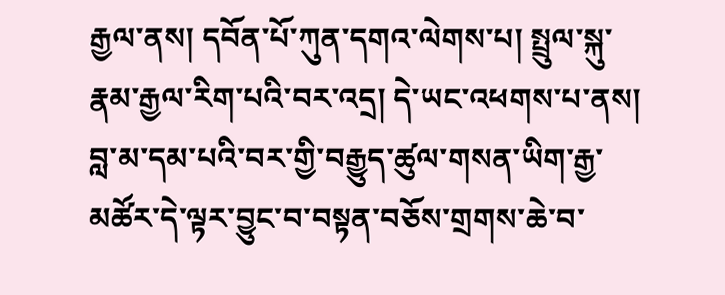རྒྱལ་ནས། དབོན་པོ་ཀུན་དགའ་ལེགས་པ། སྤྲུལ་སྐུ་རྣམ་རྒྱལ་རིག་པའི་བར་འདྲ། དེ་ཡང་འཕགས་པ་ནས། བླ་མ་དམ་པའི་བར་གྱི་བརྒྱུད་ཚུལ་གསན་ཡིག་རྒྱ་མཚོར་དེ་ལྟར་བྱུང་བ་བསྟན་བཅོས་གྲགས་ཆེ་བ་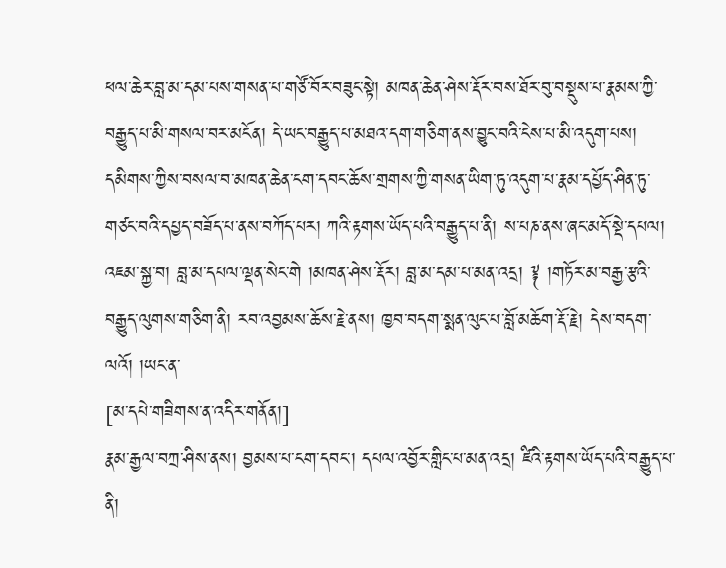ཕལ་ཆེར་བླ་མ་དམ་པས་གསན་པ་གཙོ་བོར་བཟུང་སྟེ། མཁན་ཆེན་ཤེས་རྡོར་བས་ཐོར་བུ་བསྡུས་པ་རྣམས་ཀྱི་བརྒྱུད་པ་མི་གསལ་བར་མངོན། དེ་ཡང་བརྒྱུད་པ་མཐའ་དག་གཅིག་ནས་བྱུང་བའི་ངེས་པ་མི་འདུག་པས། དམིགས་ཀྱིས་བསལ་བ་མཁན་ཆེན་ངག་དབང་ཆོས་གྲགས་ཀྱི་གསན་ཡིག་ཏུ་འདུག་པ་རྣམ་དཔྱོད་ཤིན་ཏུ་གཙང་བའི་དཔྱད་བཟོད་པ་ནས་བཀོད་པར། ཀའི་རྟགས་ཡོད་པའི་བརྒྱུད་པ་ནི། ས་པཎ་ནས་ཞང་མདོ་སྡེ་དཔལ། འཇམ་སྐྱ་བ། བླ་མ་དཔལ་ལྡན་སེང་གེ །མཁན་ཤེས་རྡོར། བླ་མ་དམ་པ་མན་འདྲ། ༈ །གཏོར་མ་བརྒྱ་རྩའི་བརྒྱུད་ལུགས་གཅིག་ནི། རབ་འབྱམས་ཆོས་རྗེ་ནས། ཁྱབ་བདག་སྨན་ལུང་པ་བློ་མཆོག་རྡོ་རྗེ། དེས་བདག་ལའོ། །ཡང་ན་
[མ་དཔེ་གཟིགས་ན་འདིར་གནོན།]
རྣམ་རྒྱལ་བཀྲ་ཤིས་ནས། བྱམས་པ་ངག་དབང་། དཔལ་འབྱོར་གླིང་པ་མན་འདྲ། ཛིའི་རྟགས་ཡོད་པའི་བརྒྱུད་པ་ནི།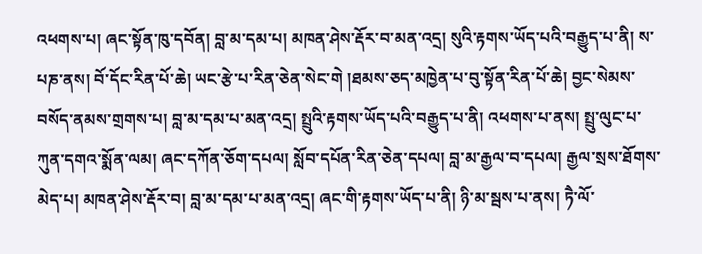འཕགས་པ། ཞང་སྟོན་ཁུ་དབོན། བླ་མ་དམ་པ། མཁན་ཤེས་རྡོར་བ་མན་འདྲ། སུའི་རྟགས་ཡོད་པའི་བརྒྱུད་པ་ནི། ས་པཎ་ནས། བོ་དོང་རིན་པོ་ཆེ། ཡང་རྩེ་པ་རིན་ཅེན་སེང་གེ །ཐམས་ཅད་མཁྱེན་པ་བུ་སྟོན་རིན་པོ་ཆེ། བྱང་སེམས་བསོད་ནམས་གྲགས་པ། བླ་མ་དམ་པ་མན་འདྲ། སྤྲུའི་རྟགས་ཡོད་པའི་བརྒྱུད་པ་ནི། འཕགས་པ་ནས། སྤྲུ་ལུང་པ་ཀུན་དགའ་སྨོན་ལམ། ཞང་དཀོན་ཅོག་དཔལ། སློབ་དཔོན་རིན་ཅེན་དཔལ། བླ་མ་རྒྱལ་བ་དཔལ། རྒྱལ་སྲས་ཐོགས་མེད་པ། མཁན་ཤེས་རྡོར་བ། བླ་མ་དམ་པ་མན་འདྲ། ཞང་གི་རྟགས་ཡོད་པ་ནི། ཉི་མ་སྦས་པ་ནས། ཏཻ་ལོ་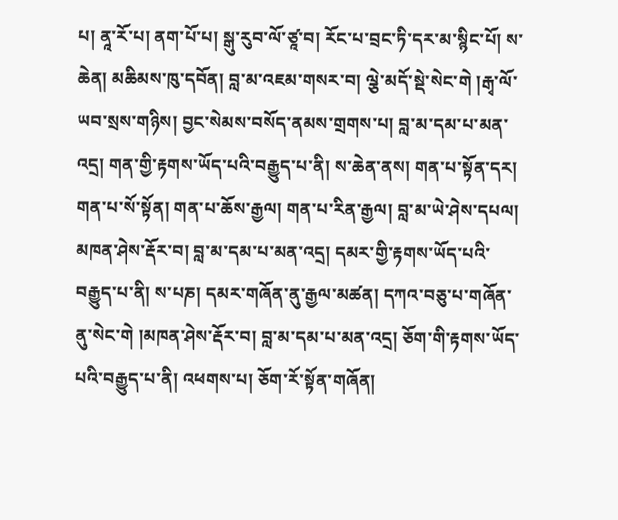པ། ནཱ་རོ་པ། ནག་པོ་པ། སྒུ་རུབ་ལོ་ཙཱ་བ། རོང་པ་བྲང་ཏི་དར་མ་སྙིང་པོ། ས་ཆེན། མཆིམས་ཁུ་དབོན། བླ་མ་འཇམ་གསར་བ། ལྕེ་མདོ་སྡེ་སེང་གེ །རྒྭ་ལོ་ཡབ་སྲས་གཉིས། བྱང་སེམས་བསོད་ནམས་གྲགས་པ། བླ་མ་དམ་པ་མན་འདྲ། གན་གྱི་རྟགས་ཡོད་པའི་བརྒྱུད་པ་ནི། ས་ཆེན་ནས། གན་པ་སྟོན་དར། གན་པ་སོ་སྟོན། གན་པ་ཆོས་རྒྱལ། གན་པ་རིན་རྒྱལ། བླ་མ་ཡེ་ཤེས་དཔལ། མཁན་ཤེས་རྡོར་བ། བླ་མ་དམ་པ་མན་འདྲ། དམར་གྱི་རྟགས་ཡོད་པའི་བརྒྱུད་པ་ནི། ས་པཎ། དམར་གཞོན་ནུ་རྒྱལ་མཚན། དཀའ་བཅུ་པ་གཞོན་ནུ་སེང་གེ །མཁན་ཤེས་རྡོར་བ། བླ་མ་དམ་པ་མན་འདྲ། ཅོག་གི་རྟགས་ཡོད་པའི་བརྒྱུད་པ་ནི། འཕགས་པ། ཅོག་རོ་སྟོན་གཞོན།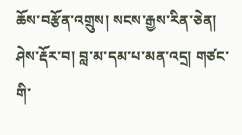ཆོས་བརྩོན་འགྲུས། སངས་རྒྱས་རིན་ཅེན། ཤེས་རྡོར་བ། བླ་མ་དམ་པ་མན་འདྲ། གཙང་གི་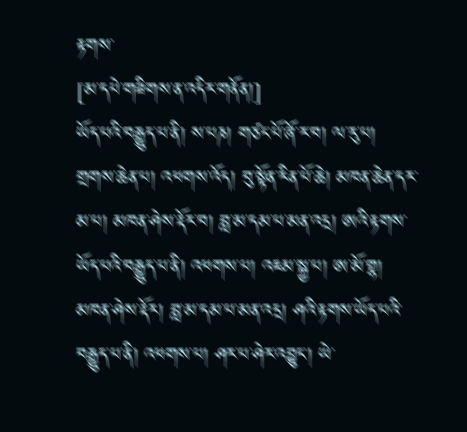རྟགས་
[མ་དཔེ་གཟིགས་ན་འདིར་གནོན།]
ཡོད་པའི་བརྒྱུད་པ་ནི། ས་པཎ། གཙང་པོ་ཞོ་ར་བ། ལ་རུ་པ། གྲགས་ཆེན་པ། འཕགས་འོད། བུ་སྟོན་རིན་པོ་ཆེ། མཁན་ཆེན་དར་མ་པ། མཁན་ཤེས་རྡོར་བ། བླ་མ་དམ་པ་མན་འདྲ། ཨའི་རྟགས་ཡོད་པའི་བརྒྱུད་པ་ནི། འཕགས་པ། འཇམ་སྐྱ་པ། ཨ་མོ་གྷ། མཁན་ཤེས་རྡོར། བླ་མ་དམ་པ་མན་འདྲ། ཤའི་རྟགས་ཡོད་པའི་བརྒྱུད་པ་ནི། འཕགས་པ། ཤར་པ་ཤེར་འབྱུང་། ཡེ་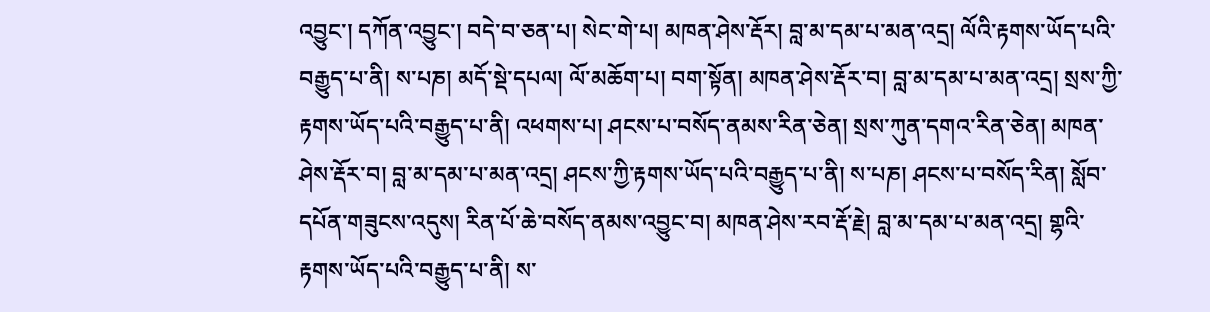འབྱུང་། དཀོན་འབྱུང་། བདེ་བ་ཅན་པ། སེང་གེ་པ། མཁན་ཤེས་རྡོར། བླ་མ་དམ་པ་མན་འདྲ། ལོའི་རྟགས་ཡོད་པའི་བརྒྱུད་པ་ནི། ས་པཎ། མདོ་སྡེ་དཔལ། ལོ་མཆོག་པ། བག་སྟོན། མཁན་ཤེས་རྡོར་བ། བླ་མ་དམ་པ་མན་འདྲ། སྲས་ཀྱི་རྟགས་ཡོད་པའི་བརྒྱུད་པ་ནི། འཕགས་པ། ཤངས་པ་བསོད་ནམས་རིན་ཅེན། སྲས་ཀུན་དགའ་རིན་ཅེན། མཁན་ཤེས་རྡོར་བ། བླ་མ་དམ་པ་མན་འདྲ། ཤངས་ཀྱི་རྟགས་ཡོད་པའི་བརྒྱུད་པ་ནི། ས་པཎ། ཤངས་པ་བསོད་རིན། སློབ་དཔོན་གཟུངས་འདུས། རིན་པོ་ཆེ་བསོད་ནམས་འབྱུང་བ། མཁན་ཤེས་རབ་རྡོ་རྗེ། བླ་མ་དམ་པ་མན་འདྲ། གྷའི་རྟགས་ཡོད་པའི་བརྒྱུད་པ་ནི། ས་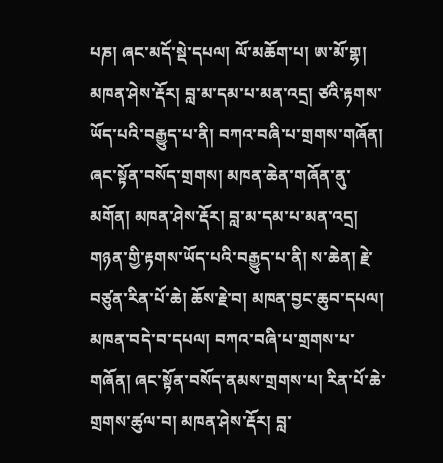པཎ། ཞང་མདོ་སྡེ་དཔལ། ལོ་མཆོག་པ། ཨ་མོ་གྷ། མཁན་ཤེས་རྡོར། བླ་མ་དམ་པ་མན་འདྲ། ཙའི་རྟགས་ཡོད་པའི་བརྒྱུད་པ་ནི། བཀའ་བཞི་པ་གྲགས་གཞོན། ཞང་སྟོན་བསོད་གྲགས། མཁན་ཆེན་གཞོན་ནུ་མགོན། མཁན་ཤེས་རྡོར། བླ་མ་དམ་པ་མན་འདྲ། གཉན་གྱི་རྟགས་ཡོད་པའི་བརྒྱུད་པ་ནི། ས་ཆེན། རྗེ་བཙུན་རིན་པོ་ཆེ། ཆོས་རྗེ་བ། མཁན་བྱང་ཆུབ་དཔལ། མཁན་བདེ་བ་དཔལ། བཀའ་བཞི་པ་གྲགས་པ་གཞོན། ཞང་སྟོན་བསོད་ནམས་གྲགས་པ། རིན་པོ་ཆེ་གྲགས་ཚུལ་བ། མཁན་ཤེས་རྡོར། བླ་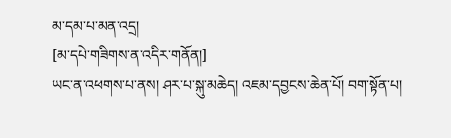མ་དམ་པ་མན་འདྲ།
[མ་དཔེ་གཟིགས་ན་འདིར་གནོན།]
ཡང་ན་འཕགས་པ་ནས། ཤར་པ་སྐུ་མཆེད། འཇམ་དབྱངས་ཆེན་པོ། བག་སྟོན་པ།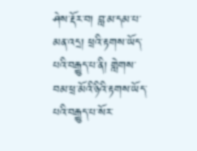ཤེས་རྡོར་བ། བླ་མ་དམ་པ་མན་འདྲ། ཕྲའི་རྟགས་ཡོད་པའི་བརྒྱུད་པ་ནི། གླེགས་བམ་ཕྲ་མོའི་ཉིའི་རྟགས་ཡོད་པའི་བརྒྱུད་པ་སོར་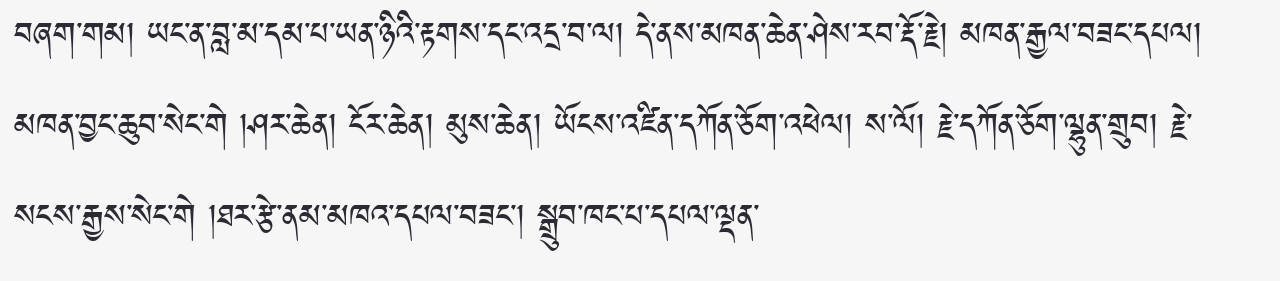བཞག་གམ། ཡང་ན་བླ་མ་དམ་པ་ཡན་ཉིའི་རྟགས་དང་འདྲ་བ་ལ། དེ་ནས་མཁན་ཆེན་ཤེས་རབ་རྡོ་རྗེ། མཁན་རྒྱལ་བཟང་དཔལ། མཁན་བྱང་ཆུབ་སེང་གེ །ཤར་ཆེན། ངོར་ཆེན། མུས་ཆེན། ཡོངས་འཛིན་དཀོན་ཅོག་འཕེལ། ས་ལོ། རྗེ་དཀོན་ཅོག་ལྷུན་གྲུབ། རྗེ་སངས་རྒྱས་སེང་གེ །ཐར་རྩེ་ནམ་མཁའ་དཔལ་བཟང་། སྒྲུབ་ཁང་པ་དཔལ་ལྡན་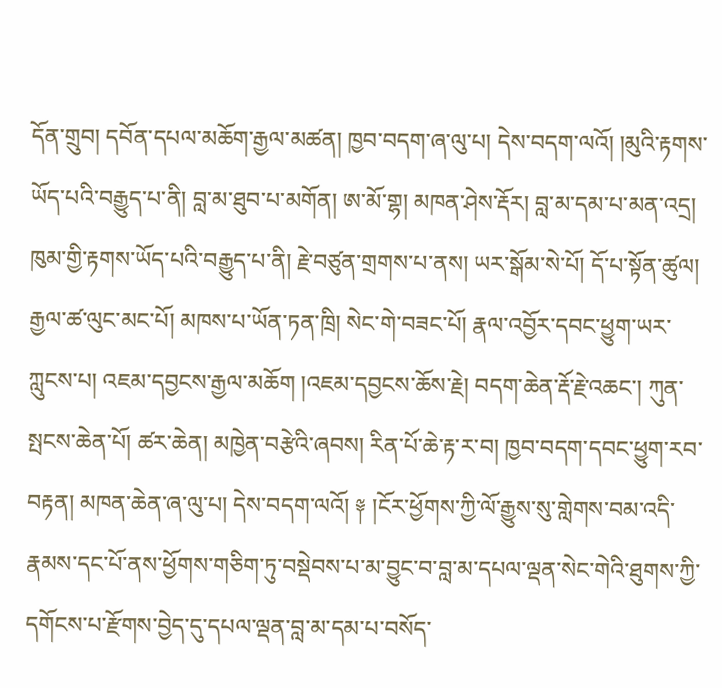དོན་གྲུབ། དབོན་དཔལ་མཆོག་རྒྱལ་མཚན། ཁྱབ་བདག་ཞ་ལུ་པ། དེས་བདག་ལའོ། །མུའི་རྟགས་ཡོད་པའི་བརྒྱུད་པ་ནི། བླ་མ་ཐུབ་པ་མགོན། ཨ་མོ་གྷ། མཁན་ཤེས་རྡོར། བླ་མ་དམ་པ་མན་འདྲ། ཁུམ་གྱི་རྟགས་ཡོད་པའི་བརྒྱུད་པ་ནི། རྗེ་བཙུན་གྲགས་པ་ནས། ཡར་སྒོམ་སེ་པོ། དོ་པ་སྟོན་ཚུལ། རྒྱལ་ཚ་ལུང་མང་པོ། མཁས་པ་ཡོན་ཏན་ཁྲི། སེང་གེ་བཟང་པོ། རྣལ་འབྱོར་དབང་ཕྱུག་ཡར་ཀླུངས་པ། འཇམ་དབྱངས་རྒྱལ་མཆོག །འཇམ་དབྱངས་ཆོས་རྗེ། བདག་ཆེན་རྡོ་རྗེ་འཆང་། ཀུན་སྤངས་ཆེན་པོ། ཚར་ཆེན། མཁྱེན་བརྩེའི་ཞབས། རིན་པོ་ཆེ་རྟ་ར་བ། ཁྱབ་བདག་དབང་ཕྱུག་རབ་བརྟན། མཁན་ཆེན་ཞ་ལུ་པ། དེས་བདག་ལའོ། ༈ །ངོར་ཕྱོགས་ཀྱི་ལོ་རྒྱུས་སུ་གླེགས་བམ་འདི་རྣམས་དང་པོ་ནས་ཕྱོགས་གཅིག་ཏུ་བསྡེབས་པ་མ་བྱུང་བ་བླ་མ་དཔལ་ལྡན་སེང་གེའི་ཐུགས་ཀྱི་དགོངས་པ་རྫོགས་བྱེད་དུ་དཔལ་ལྡན་བླ་མ་དམ་པ་བསོད་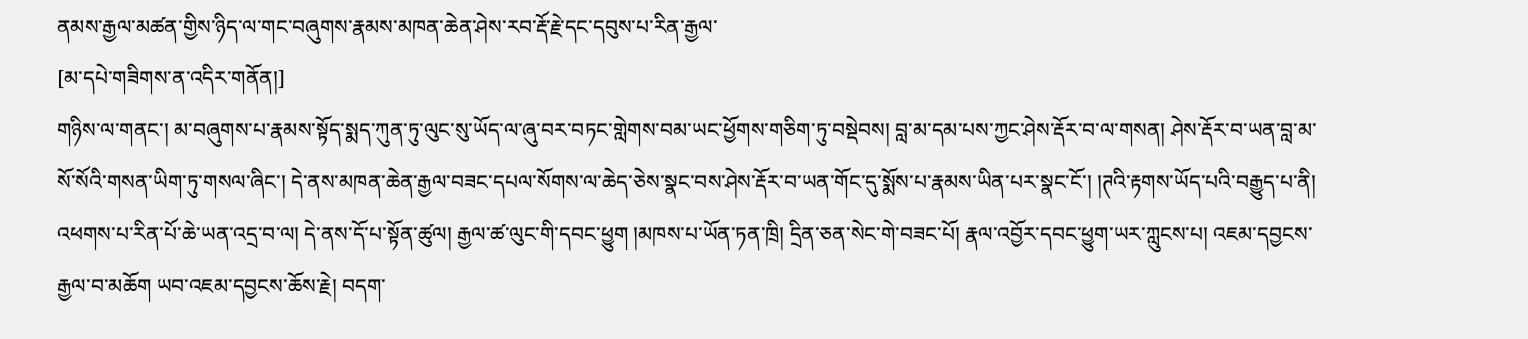ནམས་རྒྱལ་མཚན་གྱིས་ཉིད་ལ་གང་བཞུགས་རྣམས་མཁན་ཆེན་ཤེས་རབ་རྡོ་རྗེ་དང་དབུས་པ་རིན་རྒྱལ་
[མ་དཔེ་གཟིགས་ན་འདིར་གནོན།]
གཉིས་ལ་གནང་། མ་བཞུགས་པ་རྣམས་སྟོད་སྨད་ཀུན་ཏུ་ལུང་སུ་ཡོད་ལ་ཞུ་བར་བཏང་གླེགས་བམ་ཡང་ཕྱོགས་གཅིག་ཏུ་བསྡེབས། བླ་མ་དམ་པས་ཀྱང་ཤེས་རྡོར་བ་ལ་གསན། ཤེས་རྡོར་བ་ཡན་བླ་མ་སོ་སོའི་གསན་ཡིག་ཏུ་གསལ་ཞིང་། དེ་ནས་མཁན་ཆེན་རྒྱལ་བཟང་དཔལ་སོགས་ལ་ཆེད་ཅེས་སྣང་བས་ཤེས་རྡོར་བ་ཡན་གོང་དུ་སྨོས་པ་རྣམས་ཡིན་པར་སྣང་ངོ་། །ཊའི་རྟགས་ཡོད་པའི་བརྒྱུད་པ་ནི། འཕགས་པ་རིན་པོ་ཆེ་ཡན་འདྲ་བ་ལ། དེ་ནས་དོ་པ་སྟོན་ཚུལ། རྒྱལ་ཚ་ལུང་གི་དབང་ཕྱུག །མཁས་པ་ཡོན་ཏན་ཁྲི། དྲིན་ཅན་སེང་གེ་བཟང་པོ། རྣལ་འབྱོར་དབང་ཕྱུག་ཡར་ཀླུངས་པ། འཇམ་དབྱངས་རྒྱལ་བ་མཆོག ཡབ་འཇམ་དབྱངས་ཆོས་རྗེ། བདག་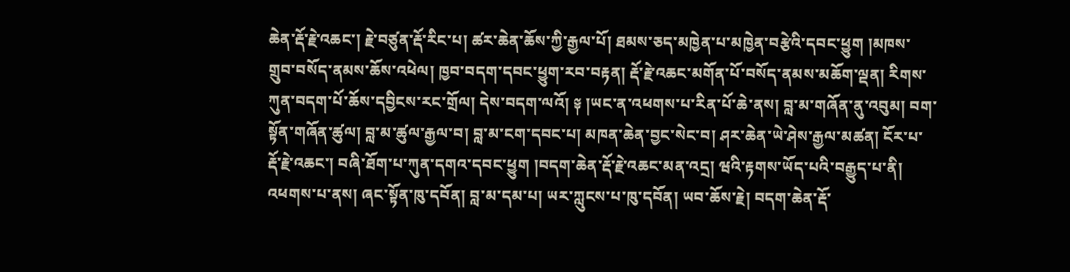ཆེན་རྡོ་རྗེ་འཆང་། རྗེ་བཙུན་རྡོ་རིང་པ། ཚར་ཆེན་ཆོས་ཀྱི་རྒྱལ་པོ། ཐམས་ཅད་མཁྱེན་པ་མཁྱེན་བརྩེའི་དབང་ཕྱུག །མཁས་གྲུབ་བསོད་ནམས་ཆོས་འཕེལ། ཁྱབ་བདག་དབང་ཕྱུག་རབ་བརྟན། རྡོ་རྗེ་འཆང་མགོན་པོ་བསོད་ནམས་མཆོག་ལྡན། རིགས་ཀུན་བདག་པོ་ཆོས་དབྱིངས་རང་གྲོལ། དེས་བདག་ལའོ། ༈ །ཡང་ན་འཕགས་པ་རིན་པོ་ཆེ་ནས། བླ་མ་གཞོན་ནུ་འབུམ། བག་སྟོན་གཞོན་ཚུལ། བླ་མ་ཚུལ་རྒྱལ་བ། བླ་མ་ངག་དབང་པ། མཁན་ཆེན་བྱང་སེང་བ། ཤར་ཆེན་ཡེ་ཤེས་རྒྱལ་མཚན། ངོར་པ་རྡོ་རྗེ་འཆང་། བཞི་ཐོག་པ་ཀུན་དགའ་དབང་ཕྱུག །བདག་ཆེན་རྡོ་རྗེ་འཆང་མན་འདྲ། ཝའི་རྟགས་ཡོད་པའི་བརྒྱུད་པ་ནི། འཕགས་པ་ནས། ཞང་སྟོན་ཁུ་དབོན། བླ་མ་དམ་པ། ཡར་ཀླུངས་པ་ཁུ་དབོན། ཡབ་ཆོས་རྗེ། བདག་ཆེན་རྡོ་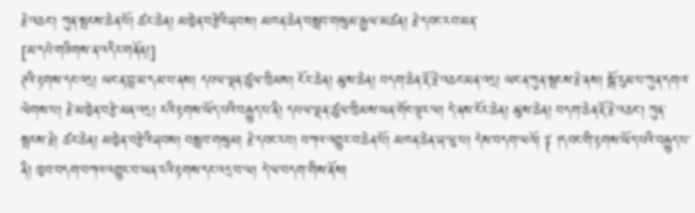རྗེ་འཆང་། ཀུན་སྤངས་ཆེན་པོ། ཚར་ཆེན། མཁྱེན་བརྩེའི་ཞབས། མཁན་ཆེན་བསླབ་གསུམ་རྒྱལ་མཚན། རྗེ་དབང་རབ་མན་
[མ་དཔེ་གཟིགས་ན་འདིར་གནོན།]
ཊའི་རྟགས་དང་འདྲ། ཡང་ན་བླ་མ་དམ་པ་ནས། དཔལ་ལྡན་ཚུལ་ཁྲིམས། ངོར་ཆེན། མུས་ཆེན། བདག་ཆེན་རྡོ་རྗེ་འཆང་མན་འདྲ། ཡང་ན་ཀུན་སྤངས་རྗེ་ནས། སྒོ་རུམ་པ་ཀུན་དགའ་ལེགས་པ། རྗེ་མཁྱེན་བརྩེ་མན་འདྲ། རའི་རྟགས་ཡོད་པའི་བརྒྱུད་པ་ནི། དཔལ་ལྡན་ཚུལ་ཁྲིམས་ཡན་གོང་ལྟར་ལ། དེ་ནས་ངོར་ཆེན། མུས་ཆེན། བདག་ཆེན་རྡོ་རྗེ་འཆང་། ཀུན་སྤངས་རྗེ། ཚར་ཆེན། མཁྱེན་བརྩེའི་ཞབས། བསླབ་གསུམ། རྗེ་དབང་རབ། བཀའ་འགྱུར་བ་ཆེན་པོ། མཁན་ཆེན་ཞ་ལུ་པ། དེས་བདག་ལའོ། ༈ །དབང་གི་རྟགས་ཡོད་པའི་བརྒྱུད་པ་ནི། ཁྱབ་བདག་བཀའ་འགྱུར་བ་ཡན་རའི་རྟགས་དང་འདྲ་བ་ལ། དེ་ལ་བདག་གིས་ནོས།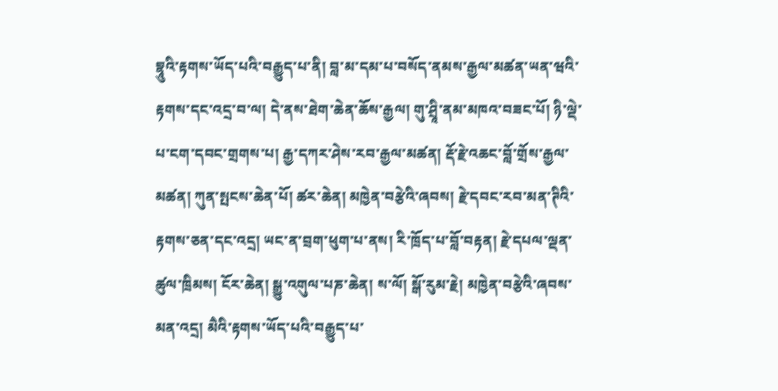བྷཱུའི་རྟགས་ཡོད་པའི་བརྒྱུད་པ་ནི། བླ་མ་དམ་པ་བསོད་ནམས་རྒྱལ་མཚན་ཡན་ཝའི་རྟགས་དང་འདྲ་བ་ལ། དེ་ནས་ཐེག་ཆེན་ཆོས་རྒྱལ། གུ་ཤྲཱི་ནམ་མཁའ་བཟང་པོ། ཉི་ལྡེ་པ་ངག་དབང་གྲགས་པ། རྒྱ་དཀར་ཤེས་རབ་རྒྱལ་མཚན། རྡོ་རྗེ་འཆང་བློ་གྲོས་རྒྱལ་མཚན། ཀུན་སྤངས་ཆེན་པོ། ཚར་ཆེན། མཁྱེན་བརྩེའི་ཞབས། རྗེ་དབང་རབ་མན་ཊིའི་རྟགས་ཅན་དང་འདྲ། ཡང་ན་བྲག་ཕུག་པ་ནས། རི་ཁྲོད་པ་བློ་བརྟན། རྗེ་དཔལ་ལྡན་ཚུལ་ཁྲིམས། ངོར་ཆེན། སྒྱུ་འགུལ་པཎ་ཆེན། ས་ལོ། སྒོ་རུམ་རྗེ། མཁྱེན་བརྩེའི་ཞབས་མན་འདྲ། མཻའི་རྟགས་ཡོད་པའི་བརྒྱུད་པ་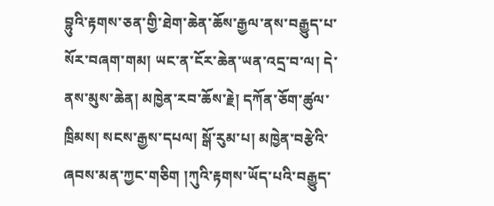བྷུའི་རྟགས་ཅན་གྱི་ཐེག་ཆེན་ཆོས་རྒྱལ་ནས་བརྒྱུད་པ་སོར་བཞག་གམ། ཡང་ན་ངོར་ཆེན་ཡན་འདྲ་བ་ལ། དེ་ནས་མུས་ཆེན། མཁྱེན་རབ་ཆོས་རྗེ། དཀོན་ཅོག་ཚུལ་ཁྲིམས། སངས་རྒྱས་དཔལ། སྒོ་རུམ་པ། མཁྱེན་བརྩེའི་ཞབས་མན་ཀྱང་གཅིག །ཀུའི་རྟགས་ཡོད་པའི་བརྒྱུད་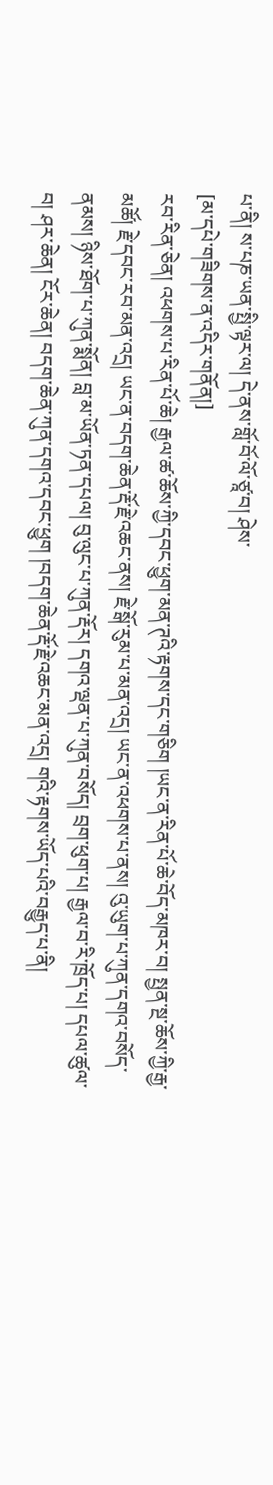པ་ནི། ས་པཎ་ཡན་སྤྱི་ལྟར་ལ། དེ་ནས་གློ་བོ་ལོ་ཙཱ་བ། ཤེས་
[མ་དཔེ་གཟིགས་ན་འདིར་གནོན།]
རབ་རིན་ཅེན། འཕགས་པ་རིན་པོ་ཆེ། རྒྱལ་ཚ་ཆོས་ཀྱི་དབང་ཕྱུག་མན་ཊའི་རྟགས་དང་གཅིག །ཡང་ན་རིན་པོ་ཆེ་བོད་མཁར་བ། སྤྱན་སྔ་ཆོས་ཀྱི་རྒྱ་མཚོ། རྗེ་དབང་རབ་མན་འདྲ། ཡང་ན་བདག་ཆེན་རྡོ་རྗེ་འཆང་ནས། རྗེ་སྒོ་རུམ་པ་མན་འདྲ། ཡང་ན་འཕགས་པ་ནས། འུ་ཡུག་པ་ཀུན་དགའ་བསོད་ནམས། ཉིས་ཐོག་པ་ཀུན་སྨོན། བླ་མ་ཡོན་ཏན་དཔལ། བུ་ལུང་པ་ཀུན་རྡོར། དགའ་ལྡན་པ་ཀུན་བསོད། བྲག་ཕུག་པ། རྒྱལ་བ་རི་ཁྲོད་པ། དཔལ་ཚུལ་བ། ཤར་ཆེན། ངོར་ཆེན། བདག་ཆེན་ཀུན་དགའ་དབང་ཕྱུག །བདག་ཆེན་རྡོ་རྗེ་འཆང་མན་འདྲ། གའི་རྟགས་ཡོད་པའི་བརྒྱུད་པ་ནི།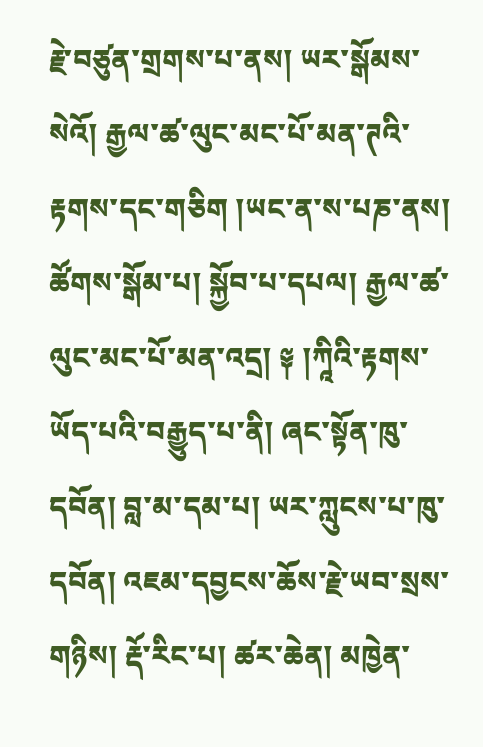རྗེ་བཙུན་གྲགས་པ་ནས། ཡར་སྒོམས་སེའོ། རྒྱལ་ཚ་ལུང་མང་པོ་མན་ཊའི་རྟགས་དང་གཅིག །ཡང་ན་ས་པཎ་ནས། ཚོགས་སྒོམ་པ། སྐྱོབ་པ་དཔལ། རྒྱལ་ཚ་ལུང་མང་པོ་མན་འདྲ། ༈ །ཀཱིའི་རྟགས་ཡོད་པའི་བརྒྱུད་པ་ནི། ཞང་སྟོན་ཁུ་དབོན། བླ་མ་དམ་པ། ཡར་ཀླུངས་པ་ཁུ་དབོན། འཇམ་དབྱངས་ཆོས་རྗེ་ཡབ་སྲས་གཉིས། རྡོ་རིང་པ། ཚར་ཆེན། མཁྱེན་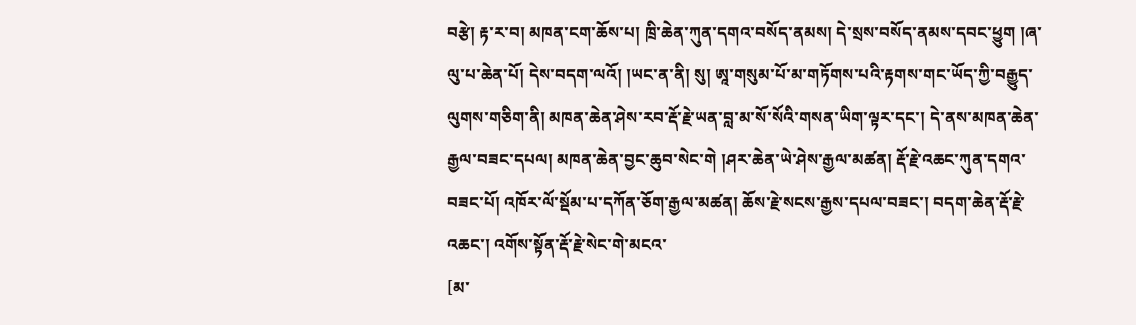བརྩེ། རྟ་ར་བ། མཁན་ངག་ཆོས་པ། ཁྲི་ཆེན་ཀུན་དགའ་བསོད་ནམས། དེ་སྲས་བསོད་ནམས་དབང་ཕྱུག །ཞ་ལུ་པ་ཆེན་པོ། དེས་བདག་ལའོ། །ཡང་ན་ནི། སུ། ཨཱ་གསུམ་པོ་མ་གཏོགས་པའི་རྟགས་གང་ཡོད་ཀྱི་བརྒྱུད་ལུགས་གཅིག་ནི། མཁན་ཆེན་ཤེས་རབ་རྡོ་རྗེ་ཡན་བླ་མ་སོ་སོའི་གསན་ཡིག་ལྟར་དང་། དེ་ནས་མཁན་ཆེན་རྒྱལ་བཟང་དཔལ། མཁན་ཆེན་བྱང་ཆུབ་སེང་གེ །ཤར་ཆེན་ཡེ་ཤེས་རྒྱལ་མཚན། རྡོ་རྗེ་འཆང་ཀུན་དགའ་བཟང་པོ། འཁོར་ལོ་སྡོམ་པ་དཀོན་ཅོག་རྒྱལ་མཚན། ཆོས་རྗེ་སངས་རྒྱས་དཔལ་བཟང་། བདག་ཆེན་རྡོ་རྗེ་འཆང་། འགོས་སྟོན་རྡོ་རྗེ་སེང་གེ་མངའ་
[མ་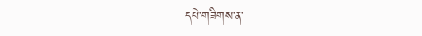དཔེ་གཟིགས་ན་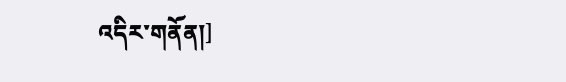འདིར་གནོན།]